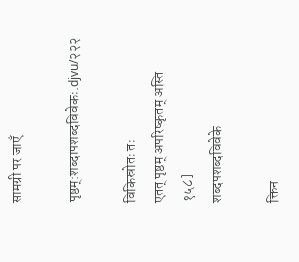सामग्री पर जाएँ

पृष्ठम्:शब्दापशब्दविवेकः.djvu/२२२

विकिस्रोतः तः
एतत् पृष्ठम् अपरिष्कृतम् अस्ति
१५८]
शब्दपशब्दविवेके

क्तिन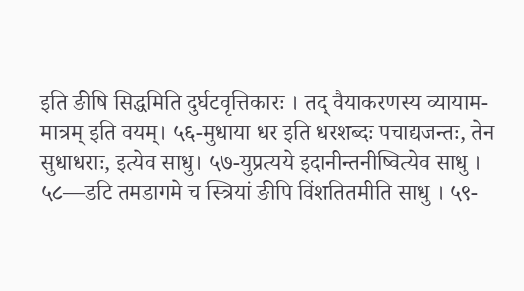इति ङीषि सिद्धमिति दुर्घटवृत्तिकारः । तद् वैयाकरणस्य व्यायाम- मात्रम् इति वयम्। ५६-मुधाया धर इति धरशब्दः पचाद्यजन्तः, तेन सुधाधराः, इत्येव साधु। ५७-युप्रत्यये इदानीन्तनीष्वित्येव साधु । ५८—डटि तमडागमे च स्त्रियां ङीपि विंशतितमीति साधु । ५९-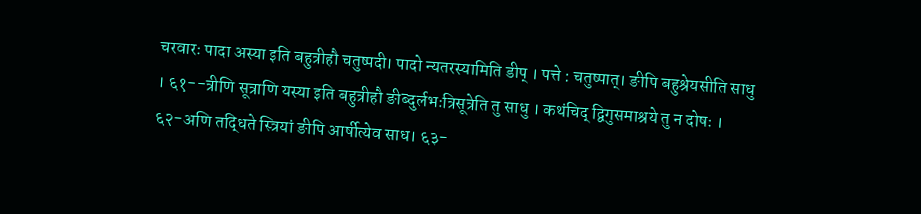चरवारः पादा अस्या इति बहुत्रीहौ चतुष्पदी। पादो न्यतरस्यामिति डीप् । पत्ते : चतुष्पात्। ङीपि बहुश्रेयसीति साधु । ६१--त्रीणि सूत्राणि यस्या इति बहुत्रीहौ ङीब्दुर्लभःत्रिसूत्रेति तु साधु । कथंचिद् द्विगुसमाश्रये तु न दोषः । ६२-अणि तद्धिते स्त्रियां ङीपि आर्षीत्येव साध। ६३-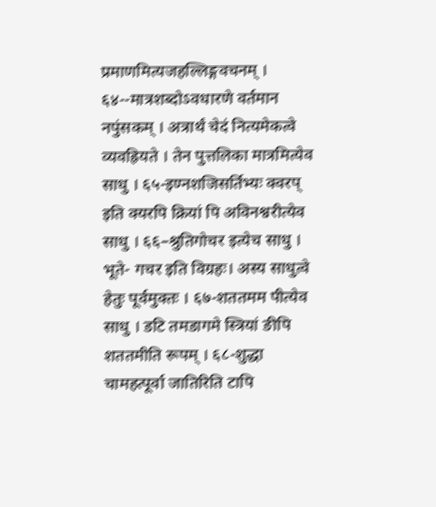प्रमाणमित्यजहल्लिङ्गवचनम् । ६४--मात्रशब्दोऽवधारणे वर्तमान नपुंसकम् । अत्रार्थं चेदं नित्यमेकत्वे व्यवह्रियते । तेन पुत्तलिका मात्रमित्येव साधु । ६५-इण्नशजिसर्तिभ्यः क्वरप् इति क्यरपि क्रियां पि अविनश्वरीत्येव साधु । ६६–श्रुतिगोचर इत्येच साधु । भूते- गचर इति विग्रहः। अस्य साधुत्वे हेतुः पूर्वमुक्तः । ६७-शततमम पीत्येव साधु । डटि तमडागमे स्त्रियां ङीपि शततमीति रूपम् । ६८-शुद्धा चामहत्पूर्वा जातिरिति टापि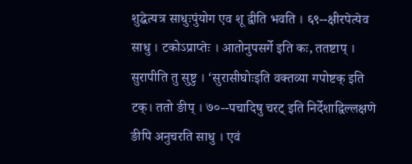शुद्धेत्यत्र साधुःपुंयोग एव शू द्वीति भवति । ६९--क्षीरपेत्येव साधु । टकोऽप्राप्तेः । आतोनुपसर्गे इति कः, ततष्टाप् । सुरापीति तु सुष्टु । ‘सुरासीघोःइति वक्तव्या गपोष्टक् इति टक्। ततो ङीप् । ७०--पचादिषु चरट् इति निर्देशाद्विल्लक्षणे ङीपि अनुचरति साधु । एवं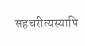सहचरीत्यस्यापि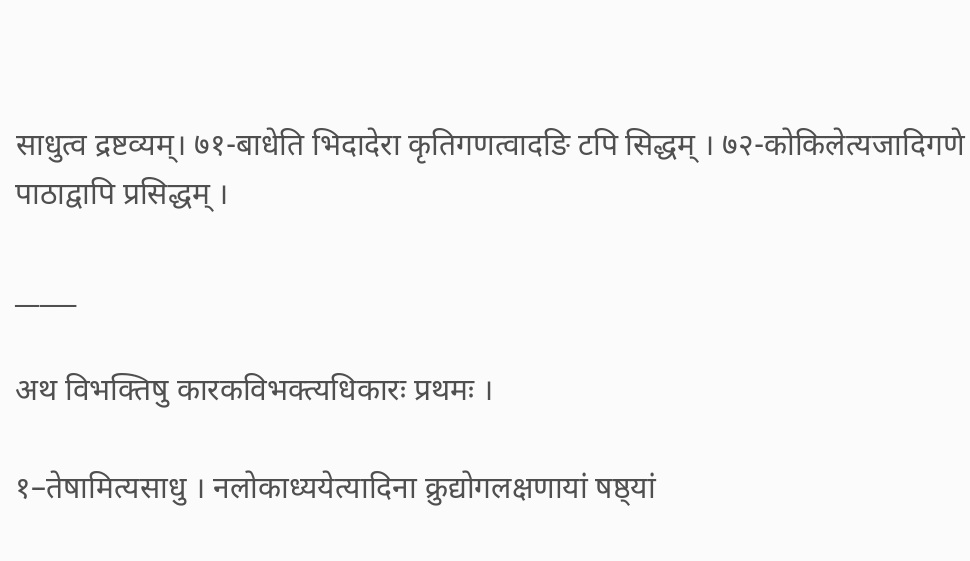साधुत्व द्रष्टव्यम्। ७१-बाधेति भिदादेरा कृतिगणत्वादङि टपि सिद्धम् । ७२-कोकिलेत्यजादिगणे पाठाद्वापि प्रसिद्धम् ।

_____

अथ विभक्तिषु कारकविभक्त्यधिकारः प्रथमः ।

१–तेषामित्यसाधु । नलोकाध्ययेत्यादिना क्रुद्योगलक्षणायां षष्ठ्यां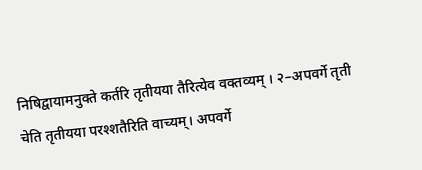निषिद्वायामनुक्ते कर्तरि तृतीयया तैरित्येव वक्तव्यम् । २–अपवर्गे तृती चेति तृतीयया परश्शतैरिति वाच्यम्। अपवर्गे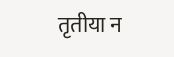तृतीया न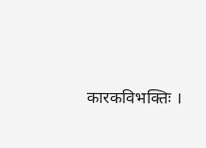कारकविभक्तिः ।